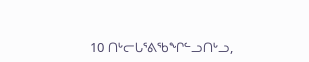10 ᑎᒡᓕᒐᕐᕕᖃᖏᓪᓗᑎᒡᓗ,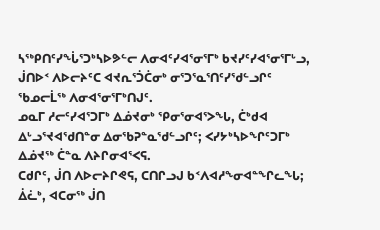ᓴᖅᑭᑎᑦᓯᖔᕐᑐᒃᓴᐅᕗᓪᓕ ᐱᓂᐊᑦᓯᐊᕐᓂᕐᒥᒃ ᑲᔪᓯᑦᓯᐊᕐᓂᕐᒥᒡᓗ, ᒎᑎᐅᑉ ᐱᐅᓕᔨᑦᑕ ᐊᔪᕆᕐᑑᑖᓂᒃ ᓂᕐᑐᕐᓇᕐᑎᑦᓯᖁᓪᓗᒋᑦ ᖃᓄᓕᒫᖅ ᐱᓂᐊᕐᓂᕐᒥᒃᑎᒍᑦ.
ᓄᓇᒥ ᓱᓕᑦᓯᐊᕐᑐᒥᒃ ᐃᓅᔪᓂᒃ ᕿᓂᕐᓂᐊᕐᐳᖓ, ᑖᒃᑯᐊ ᐃᒡᓗᕐᔪᐊᖁᑎᓐᓂ ᐃᓂᖃᕈᓐᓇᖁᓪᓗᒋᑦ; ᐸᓯᔭᒃᓴᐅᖏᑦᑐᒥᒃ ᐃᓅᔪᖅ ᑖᓐᓇ ᐱᔨᒋᓂᐊᕐᐸᕋ.
ᑕᑯᒋᑦ, ᒎᑎ ᐱᐅᓕᔨᒋᕙᕋ, ᑕᑎᒋᓗᒍ ᑲᑉᐱᐊᓱᖕᓂᐊᓐᖏᓚᖓ; ᐄᓛᒃ, ᐊᑕᓂᖅ ᒎᑎ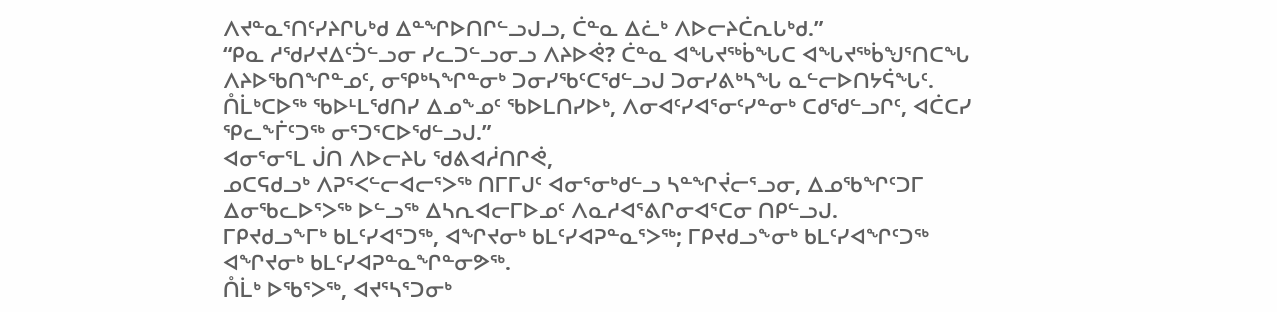ᐱᔪᓐᓇᕐᑎᑦᓯᔨᒋᒐᒃᑯ ᐃᓐᖏᐅᑎᒋᓪᓗᒍᓗ, ᑖᓐᓇ ᐃᓛᒃ ᐱᐅᓕᔨᑖᕆᒐᒃᑯ.”
“ᑭᓇ ᓱᖁᓯᔪᐃᑦᑑᓪᓗᓂ ᓯᓚᑐᓪᓗᓂᓗ ᐱᔨᐅᕚ? ᑖᓐᓇ ᐊᖓᔪᖅᑳᖓᑕ ᐊᖓᔪᖅᑳᖑᕐᑎᑕᖓ ᐱᔨᐅᖃᑎᖏᓐᓄᑦ, ᓂᕿᒃᓴᖏᓐᓂᒃ ᑐᓂᓯᖃᑦᑕᖁᓪᓗᒍ ᑐᓂᓯᕕᒃᓴᖓ ᓇᓪᓕᐅᑎᔭᕌᖓᑦ.
ᑍᒫᒃᑕᐅᖅ ᖃᐅᒻᒪᖁᑎᓯ ᐃᓄᖕᓄᑦ ᖃᐅᒪᑎᓯᐅᒃ, ᐱᓂᐊᑦᓯᐊᕐᓂᑦᓯᓐᓂᒃ ᑕᑯᖁᓪᓗᒋᑦ, ᐊᑖᑕᓯ ᕿᓚᖕᒦᑦᑐᖅ ᓂᕐᑐᕐᑕᐅᖁᓪᓗᒍ.”
ᐊᓂᕐᓂᕐᒪ ᒎᑎ ᐱᐅᓕᔨᒐ ᖁᕕᐊᓲᑎᒋᕚ,
ᓄᑕᕋᑯᓗᒃ ᐱᕈᕐᐸᓪᓕᐊᓕᕐᐳᖅ ᑎᒥᒥᒍᑦ ᐊᓂᕐᓂᒃᑯᓪᓗ ᓴᓐᖏᔫᓕᕐᓗᓂ, ᐃᓄᖃᖏᑦᑐᒥ ᐃᓂᖃᓚᐅᕐᐳᖅ ᐅᓪᓗᖅ ᐃᓴᕆᐊᓕᒥᐅᓄᑦ ᐱᓇᓱᐊᕐᕕᒋᓂᐊᕐᑕᓂ ᑎᑭᓪᓗᒍ.
ᒥᑭᔪᑯᓗᖕᒥᒃ ᑲᒪᑦᓯᐊᕐᑐᖅ, ᐊᖏᔪᓂᒃ ᑲᒪᑦᓯᐊᕈᓐᓇᕐᐳᖅ; ᒥᑭᔪᑯᓗᖕᓂᒃ ᑲᒪᑦᓯᐊᖏᑦᑐᖅ ᐊᖏᔪᓂᒃ ᑲᒪᑦᓯᐊᕈᓐᓇᖏᓐᓂᕗᖅ.
ᑍᒫᒃ ᐅᖃᕐᐳᖅ, ᐊᔪᕐᓴᕐᑐᓂᒃ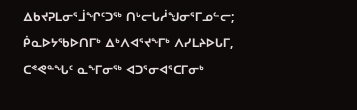ᐃᑲᔪᕈᒪᓂᕐᒨᖏᑦᑐᖅ ᑎᒡᓕᒐᓲᖑᓂᕐᒥᓄᓪᓕ; ᑮᓇᐅᔭᖃᐅᑎᒥᒃ ᐃᒃᐱᐊᕐᔪᖕᒥᒃ ᐱᓯᒪᔨᐅᒐᒥ, ᑕᕝᕙᓐᖓᑦ ᓇᖕᒥᓂᖅ ᐊᑐᕐᓂᐊᕐᑕᒥᓂᒃ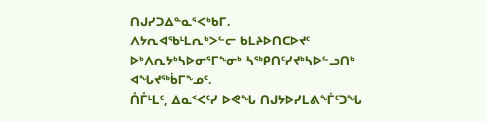ᑎᒍᓯᑐᐃᓐᓇᕐᐸᒃᑲᒥ.
ᐱᔭᕆᐊᖃᒻᒪᕆᒃᐳᓪᓕ ᑲᒪᔨᐅᑎᑕᐅᔪᑦ ᐅᒃᐱᕆᔭᒃᓴᐅᓂᕐᒥᖕᓂᒃ ᓴᖅᑭᑎᑦᓯᔪᒃᓴᐅᓪᓗᑎᒃ ᐊᖓᔪᖅᑳᒥᖕᓄᑦ.
ᑍᒤᒻᒪᑦ, ᐃᓇᑉᐸᑦᓯ ᐅᕙᖓ ᑎᒍᔭᐅᓯᒪᕕᖕᒦᑦᑐᖓ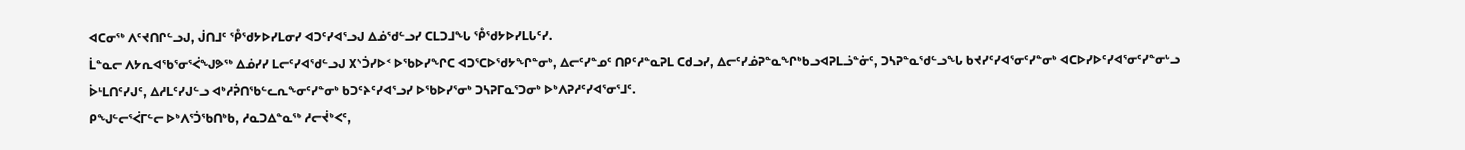ᐊᑕᓂᖅ ᐱᑦᔪᑎᒋᓪᓗᒍ, ᒎᑎᒧᑦ ᕾᖁᔭᐅᓯᒪᓂᓯ ᐊᑐᑦᓯᐊᕐᓗᒍ ᐃᓅᖁᓪᓗᓯ ᑕᒪᑐᒧᖓ ᕾᖁᔭᐅᓯᒪᒐᑦᓯ.
ᒫᓐᓇᓕ ᐱᔭᕆᐊᖃᕐᓂᕐᐹᖑᕗᖅ ᐃᓅᓯᓯ ᒪᓕᑦᓯᐊᖁᓪᓗᒍ ᙭ᔅᑑᓯᐅᑉ ᐅᖃᐅᓯᖏᑕ ᐊᑐᕐᑕᐅᖁᔭᖏᓐᓂᒃ, ᐃᓕᑦᓯᓐᓄᑦ ᑎᑭᑦᓱᓐᓇᕈᒪ ᑕᑯᓗᓯ, ᐃᓕᑦᓯᓅᕈᓐᓇᖏᒃᑲᓗᐊᕈᒪᓘᓐᓃᑦ, ᑐᓴᕈᓐᓇᖁᓪᓗᖓ ᑲᔪᓯᑦᓯᐊᕐᓂᑦᓯᓐᓂᒃ ᐊᑕᐅᓯᐅᑦᓯᐊᕐᓂᑦᓯᓐᓂᒡᓗ ᐆᒻᒪᑎᑦᓯᒍᑦ, ᐃᓱᒪᑦᓯᒍᓪᓗ ᐊᒃᓱᕉᑎᖃᓪᓚᕆᖕᓂᑦᓯᓐᓂᒃ ᑲᑐᑦᔨᑦᓯᐊᕐᓗᓯ ᐅᖃᐅᓯᕐᓂᒃ ᑐᓴᕈᒥᓇᕐᑐᓂᒃ ᐅᒃᐱᕈᓱᑦᓯᐊᕐᓂᕐᒧᑦ.
ᑭᖑᓪᓕᕐᐹᒥᓪᓕ ᐅᒃᐱᕐᑑᖃᑎᒃᑲ, ᓱᓇᑐᐃᓐᓇᖅ ᓱᓕᔫᒃᐸᑦ,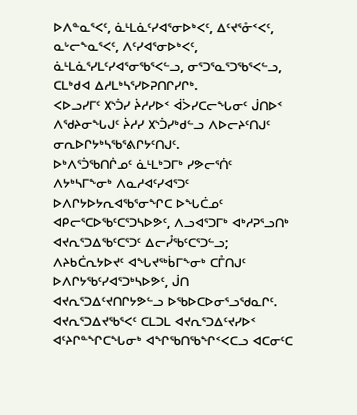ᐅᐱᓐᓇᕐᐸᑦ, ᓈᒻᒪᓈᑦᓯᐊᕐᓂᐅᒃᐸᑦ, ᐃᑦᔪᕐᓁᑉᐸᑦ, ᓇᒡᓕᖕᓇᕐᐸᑦ, ᐱᑦᓯᐊᕐᓂᐅᒃᐸᑦ, ᓈᒻᒪᓈᕐᓯᒪᑦᓯᐊᕐᓂᖃᕐᐸᓪᓗ, ᓂᕐᑐᕐᓇᕐᑐᖃᕐᐸᓪᓗ, ᑕᒪᒃᑯᐊ ᐃᓱᒪᒃᓴᕐᓯᐅᕈᑎᒋᓯᒋᒃ.
ᐸᐅᓗᓯᒥᑦ ᙭ᔅᑑᓯ ᔩᓱᓯᐅᑉ ᐋᐴᓯᑕᓕᖓᓂᑦ ᒎᑎᐅᑉ ᐱᖁᔨᓂᖓᒍᑦ ᔩᓱᓯ ᙭ᔅᑑᓯᒃᑯᓪᓗ ᐱᐅᓕᔨᑦᑎᒍᑦ ᓂᕆᐅᒋᔭᒃᓴᖃᕐᕕᒋᔭᑦᑎᒍᑦ.
ᐅᒃᐱᕐᑑᖃᑎᒌᓄᑦ ᓈᒻᒪᒃᑐᒥᒃ ᓯᕗᓕᕐᑏᑦ ᐱᔭᒃᓴᒥᖕᓂᒃ ᐱᓇᓱᐊᑦᓯᐊᕐᑐᑦ ᐅᐱᒋᔭᐅᔭᕆᐊᖃᕐᓂᖏᑕ ᐅᖓᑖᓄᑦ ᐊᑭᓕᕐᑕᐅᖃᑦᑕᕐᑐᓴᐅᕗᑦ, ᐱᓗᐊᕐᑐᒥᒃ ᐊᒃᓱᕈᕐᓗᑎᒃ ᐊᔪᕆᕐᑐᐃᖃᑦᑕᕐᑐᑦ ᐃᓕᓮᖃᑦᑕᕐᑐᓪᓗ;
ᐱᔨᑲᑖᕆᔭᐅᔪᑦ ᐊᖓᔪᖅᑳᒥᖕᓂᒃ ᑕᒤᑎᒍᑦ ᐅᐱᒋᔭᖃᑦᓯᐊᕐᑐᒃᓴᐅᕗᑦ, ᒎᑎ ᐊᔪᕆᕐᑐᐃᑦᔪᑎᒋᔭᕗᓪᓗ ᐅᖃᐅᑕᐅᓂᕐᓗᖁᓇᒋᑦ.
ᐊᔪᕆᕐᑐᐃᔪᖃᕐᐸᑦ ᑕᒪᑐᒪ ᐊᔪᕆᕐᑐᐃᑦᔪᓯᐅᑉ ᐊᑦᔨᒋᓐᖏᑕᖓᓂᒃ ᐊᖏᖃᑎᖃᖏᑉᐸᑕᓗ ᐊᑕᓂᑦᑕ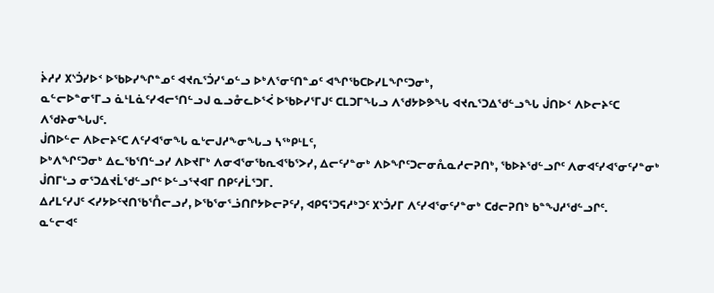ᔩᓱᓯ ᙭ᔅᑑᓯᐅᑉ ᐅᖃᐅᓯᖏᓐᓄᑦ ᐊᔪᕆᕐᑑᓯᕐᓄᓪᓗ ᐅᒃᐱᕐᓂᑦᑎᓐᓄᑦ ᐊᖏᖃᑕᐅᓯᒪᖏᑦᑐᓂᒃ,
ᓇᓪᓕᐅᓐᓂᕐᒥᓗ ᓈᒻᒪᓈᑦᓯᐊᓕᕐᑎᓪᓗᒍ ᓇᓗᓁᓚᐅᕐᐹ ᐅᖃᐅᓯᕐᒥᒍᑦ ᑕᒪᑐᒥᖓᓗ ᐱᖁᔭᐅᕗᖓ ᐊᔪᕆᕐᑐᐃᖁᓪᓗᖓ ᒎᑎᐅᑉ ᐱᐅᓕᔨᑦᑕ ᐱᖁᔨᓂᖓᒍᑦ.
ᒎᑎᐅᓪᓕ ᐱᐅᓕᔨᑦᑕ ᐱᑦᓯᐊᕐᓂᖓ ᓇᒡᓕᒍᓱᖕᓂᖓᓗ ᓴᖅᑭᒻᒪᑦ,
ᐅᒃᐱᖏᑦᑐᓂᒃ ᐃᓚᖃᕐᑎᓪᓗᓯ ᐱᐅᔪᒥᒃ ᐱᓂᐊᕐᓂᖃᕆᐊᖃᕐᐳᓯ, ᐃᓕᑦᓯᓐᓂᒃ ᐱᐅᖏᑦᑐᓕᓂᕅᓇᓱᓕᕈᑎᒃ, ᖃᐅᔨᖁᓪᓗᒋᑦ ᐱᓂᐊᑦᓯᐊᕐᓂᑦᓯᓐᓂᒃ ᒎᑎᒥᒡᓗ ᓂᕐᑐᐃᔪᒫᖁᓪᓗᒋᑦ ᐅᓪᓗᕐᔪᐊᒥ ᑎᑭᑦᓱᒫᕐᑐᒥ.
ᐃᓱᒪᑦᓯᒍᑦ ᐸᓯᔭᐅᑦᔪᑎᖃᕐᑍᓕᓗᓯ, ᐅᖃᕐᓂᕐᓘᑎᒋᔭᐅᓕᕈᑦᓯ, ᐊᑭᕋᕐᑐᕋᓱᒃᑐᑦ ᙭ᔅᑑᓯᒥ ᐱᑦᓯᐊᕐᓂᑦᓯᓐᓂᒃ ᑕᑯᓕᕈᑎᒃ ᑲᓐᖑᓱᖁᓪᓗᒋᑦ.
ᓇᓪᓕᐊᑦ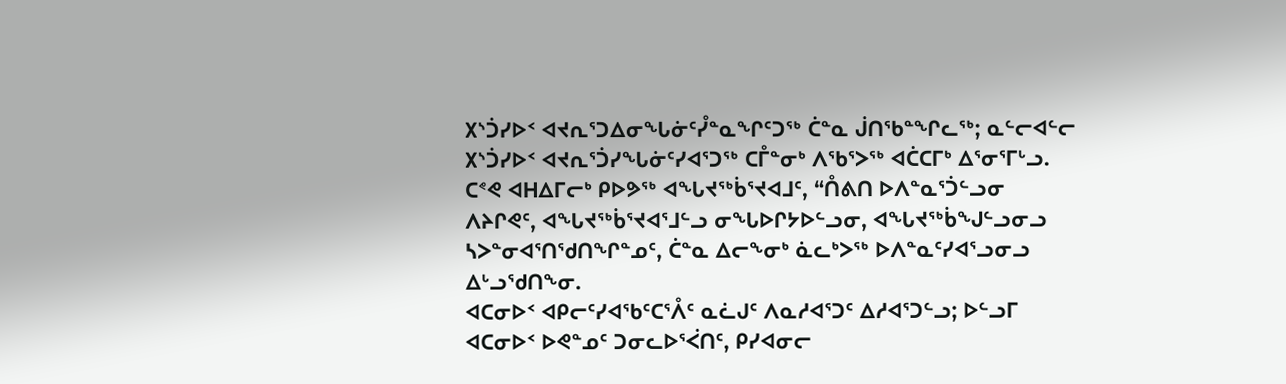᙭ᔅᑑᓯᐅᑉ ᐊᔪᕆᕐᑐᐃᓂᖓᓃᑦᓮᓐᓇᖏᑦᑐᖅ ᑖᓐᓇ ᒎᑎᖃᓐᖏᓚᖅ; ᓇᓪᓕᐊᓪᓕ ᙭ᔅᑑᓯᐅᑉ ᐊᔪᕆᕐᑑᓯᖓᓃᑦᓯᐊᕐᑐᖅ ᑕᒤᓐᓂᒃ ᐱᖃᕐᐳᖅ ᐊᑖᑕᒥᒃ ᐃᕐᓂᕐᒥᒡᓗ.
ᑕᕝᕙ ᐊᕼᐃᒥᓕᒃ ᑭᐅᕗᖅ ᐊᖓᔪᖅᑳᕐᔪᐊᒧᑦ, “ᑍᕕᑎ ᐅᐱᓐᓇᕐᑑᓪᓗᓂ ᐱᔨᒋᕙᑦ, ᐊᖓᔪᖅᑳᕐᔪᐊᕐᒧᓪᓗ ᓂᖓᐅᒋᔭᐅᓪᓗᓂ, ᐊᖓᔪᖅᑳᖑᓪᓗᓂᓗ ᓴᐳᓐᓂᐊᕐᑎᖁᑎᖏᓐᓄᑦ, ᑖᓐᓇ ᐃᓕᖕᓂᒃ ᓈᓚᒃᐳᖅ ᐅᐱᓐᓇᑦᓯᐊᕐᓗᓂᓗ ᐃᒡᓗᖁᑎᖕᓂ.
ᐊᑕᓂᐅᑉ ᐊᑭᓕᑦᓯᐊᖃᑦᑕᕐᐰᑦ ᓇᓛᒍᑦ ᐱᓇᓱᐊᕐᑐᑦ ᐃᓱᐊᕐᑐᓪᓗ; ᐅᓪᓗᒥ ᐊᑕᓂᐅᑉ ᐅᕙᓐᓄᑦ ᑐᓂᓚᐅᕐᐹᑎᑦ, ᑭᓯᐊᓂᓕ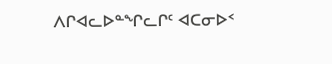ᐱᒋᐊᓚᐅᓐᖏᓚᒋᑦ ᐊᑕᓂᐅᑉ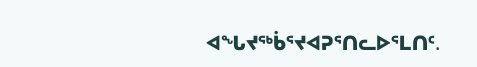ᐊᖓᔪᖅᑳᕐᔪᐊᕈᕐᑎᓚᐅᕐᒪᑎᑦ.